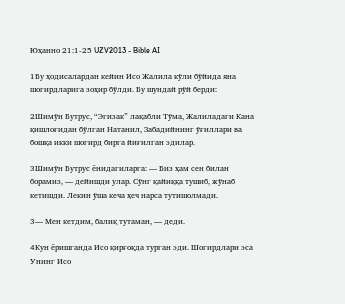Юҳанно 21:1-25 UZV2013 - Bible AI

1Бу ҳодисалардан кейин Исо Жалила кўли бўйида яна шогирдларига зоҳир бўлди. Бу шундай рўй берди:

2Шимўн Бутрус, “Эгизак” лақабли Тўма, Жалиладаги Кана қишлоғидан бўлган Натанил, Забадийнинг ўғиллари ва бошқа икки шогирд бирга йиғилган эдилар.

3Шимўн Бутрус ёнидагиларга: — Биз ҳам сен билан борамиз, — дейишди улар. Сўнг қайиққа тушиб, жўнаб кетишди. Лекин ўша кеча ҳеч нарса тутишолмади.

3— Мен кетдим, балиқ тутаман, — деди.

4Кун ёришганда Исо қирғоқда турган эди. Шогирдлари эса Унинг Исо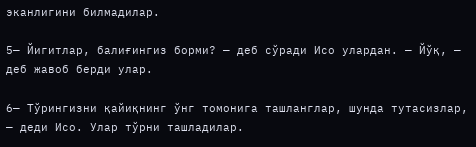эканлигини билмадилар.

5— Йигитлар, балиғингиз борми? — деб сўради Исо улардан. — Йўқ, — деб жавоб берди улар.

6— Тўрингизни қайиқнинг ўнг томонига ташланглар, шунда тутасизлар, — деди Исо. Улар тўрни ташладилар.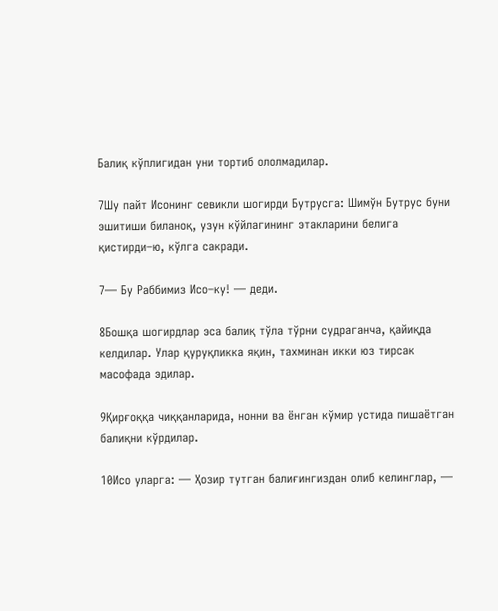Балиқ кўплигидан уни тортиб ололмадилар.

7Шу пайт Исонинг севикли шогирди Бутрусга: Шимўн Бутрус буни эшитиши биланоқ, узун кўйлагининг этакларини белига қистирди–ю, кўлга сакради.

7— Бу Раббимиз Исо–ку! — деди.

8Бошқа шогирдлар эса балиқ тўла тўрни судраганча, қайиқда келдилар. Улар қуруқликка яқин, тахминан икки юз тирсак масофада эдилар.

9Қирғоққа чиққанларида, нонни ва ёнган кўмир устида пишаётган балиқни кўрдилар.

10Исо уларга: — Ҳозир тутган балиғингиздан олиб келинглар, —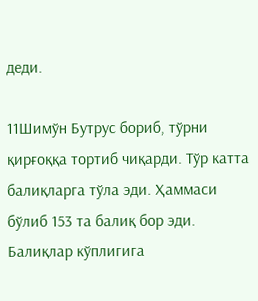деди.

11Шимўн Бутрус бориб, тўрни қирғоққа тортиб чиқарди. Тўр катта балиқларга тўла эди. Ҳаммаси бўлиб 153 та балиқ бор эди. Балиқлар кўплигига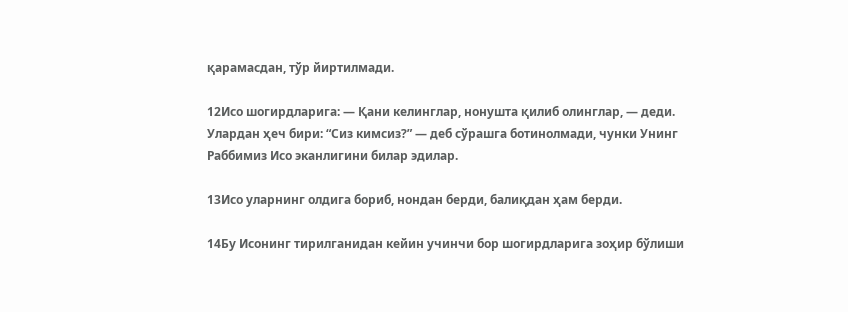қарамасдан, тўр йиртилмади.

12Исо шогирдларига: — Қани келинглар, нонушта қилиб олинглар, — деди. Улардан ҳеч бири: “Сиз кимсиз?” — деб сўрашга ботинолмади, чунки Унинг Раббимиз Исо эканлигини билар эдилар.

13Исо уларнинг олдига бориб, нондан берди, балиқдан ҳам берди.

14Бу Исонинг тирилганидан кейин учинчи бор шогирдларига зоҳир бўлиши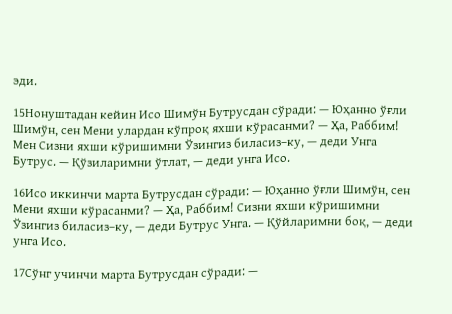эди.

15Нонуштадан кейин Исо Шимўн Бутрусдан сўради: — Юҳанно ўғли Шимўн, сен Мени улардан кўпроқ яхши кўрасанми? — Ҳа, Раббим! Мен Сизни яхши кўришимни Ўзингиз биласиз–ку, — деди Унга Бутрус. — Қўзиларимни ўтлат, — деди унга Исо.

16Исо иккинчи марта Бутрусдан сўради: — Юҳанно ўғли Шимўн, сен Мени яхши кўрасанми? — Ҳа, Раббим! Сизни яхши кўришимни Ўзингиз биласиз–ку, — деди Бутрус Унга. — Қўйларимни боқ, — деди унга Исо.

17Сўнг учинчи марта Бутрусдан сўради: —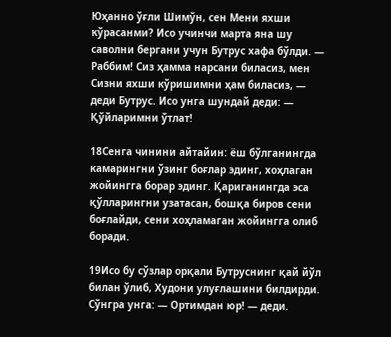Юҳанно ўғли Шимўн, сен Мени яхши кўрасанми? Исо учинчи марта яна шу саволни бергани учун Бутрус хафа бўлди. — Раббим! Сиз ҳамма нарсани биласиз, мен Сизни яхши кўришимни ҳам биласиз, — деди Бутрус. Исо унга шундай деди: — Қўйларимни ўтлат!

18Сенга чинини айтайин: ёш бўлганингда камарингни ўзинг боғлар эдинг, хоҳлаган жойингга борар эдинг. Қариганингда эса қўлларингни узатасан, бошқа биров сени боғлайди, сени хоҳламаган жойингга олиб боради.

19Исо бу сўзлар орқали Бутруснинг қай йўл билан ўлиб, Худони улуғлашини билдирди. Сўнгра унга: — Ортимдан юр! — деди.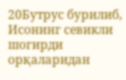20Бутрус бурилиб, Исонинг севикли шогирди орқаларидан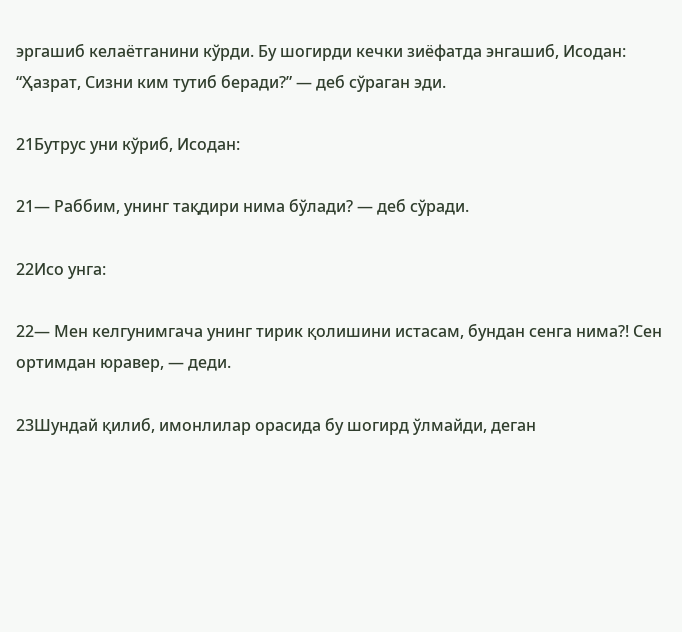эргашиб келаётганини кўрди. Бу шогирди кечки зиёфатда энгашиб, Исодан: “Ҳазрат, Сизни ким тутиб беради?” — деб сўраган эди.

21Бутрус уни кўриб, Исодан:

21— Раббим, унинг тақдири нима бўлади? — деб сўради.

22Исо унга:

22— Мен келгунимгача унинг тирик қолишини истасам, бундан сенга нима?! Сен ортимдан юравер, — деди.

23Шундай қилиб, имонлилар орасида бу шогирд ўлмайди, деган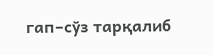гап–сўз тарқалиб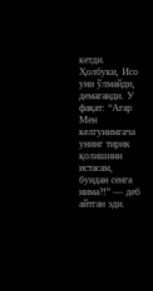кетди. Ҳолбуки, Исо уни ўлмайди, демаганди. У фақат: “Агар Мен келгунимгача унинг тирик қолишини истасам, бундан сенга нима?!” — деб айтган эди.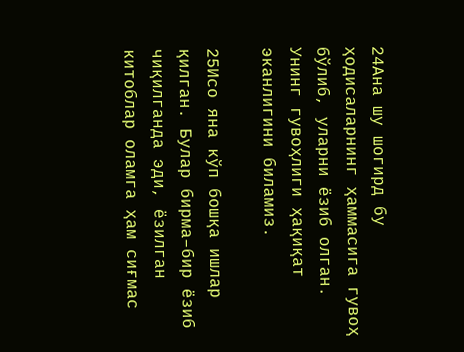24Ана шу шогирд бу ҳодисаларнинг ҳаммасига гувоҳ бўлиб, уларни ёзиб олган. Унинг гувоҳлиги ҳақиқат эканлигини биламиз.

25Исо яна кўп бошқа ишлар қилган. Булар бирма–бир ёзиб чиқилганда эди, ёзилган китоблар оламга ҳам сиғмас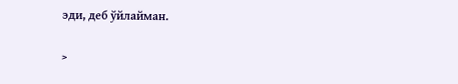эди, деб ўйлайман.

>